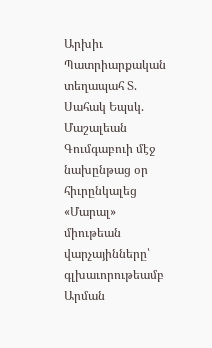Արխիւ
Պատրիարքական տեղապահ Տ. Սահակ Եպսկ. Մաշալեան Գումգաբուի մէջ նախընթաց օր հիւրընկալեց «Մարալ» միութեան վարչայինները՝ գլխաւորութեամբ Արման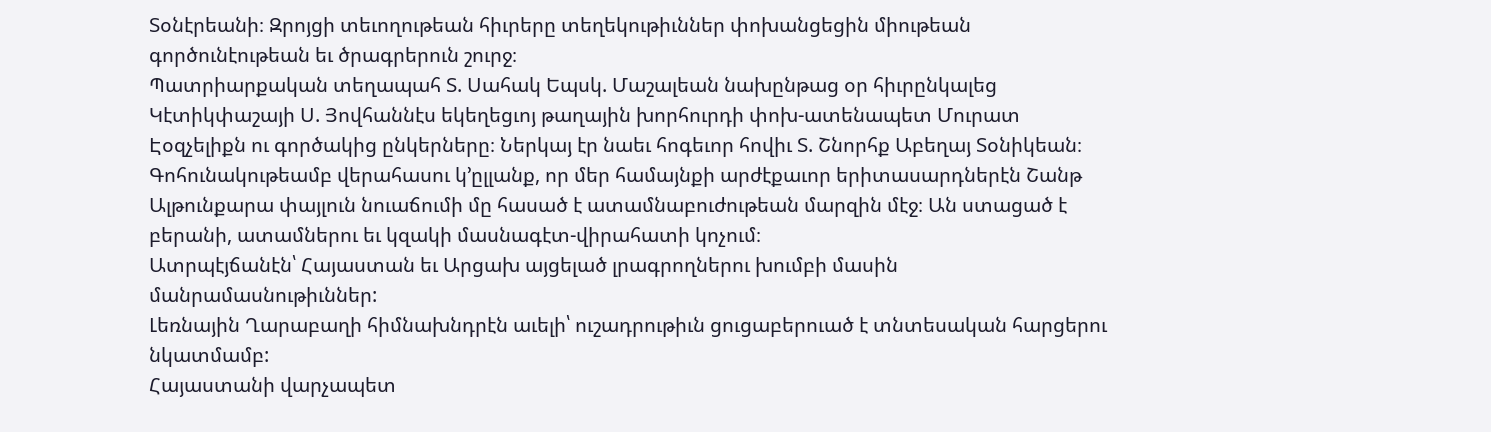Տօնէրեանի։ Զրոյցի տեւողութեան հիւրերը տեղեկութիւններ փոխանցեցին միութեան գործունէութեան եւ ծրագրերուն շուրջ։
Պատրիարքական տեղապահ Տ. Սահակ Եպսկ. Մաշալեան նախընթաց օր հիւրընկալեց Կէտիկփաշայի Ս. Յովհաննէս եկեղեցւոյ թաղային խորհուրդի փոխ-ատենապետ Մուրատ Էօզչելիքն ու գործակից ընկերները։ Ներկայ էր նաեւ հոգեւոր հովիւ Տ. Շնորհք Աբեղայ Տօնիկեան։
Գոհունակութեամբ վերահասու կ՚ըլլանք, որ մեր համայնքի արժէքաւոր երիտասարդներէն Շանթ Ալթունքարա փայլուն նուաճումի մը հասած է ատամնաբուժութեան մարզին մէջ։ Ան ստացած է բերանի, ատամներու եւ կզակի մասնագէտ-վիրահատի կոչում։
Ատրպէյճանէն՝ Հայաստան եւ Արցախ այցելած լրագրողներու խումբի մասին մանրամասնութիւններ:
Լեռնային Ղարաբաղի հիմնախնդրէն աւելի՝ ուշադրութիւն ցուցաբերուած է տնտեսական հարցերու նկատմամբ:
Հայաստանի վարչապետ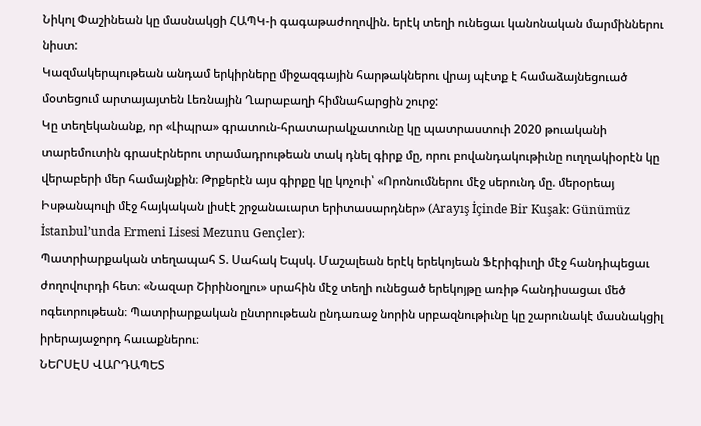Նիկոլ Փաշինեան կը մասնակցի ՀԱՊԿ-ի գագաթաժողովին. երէկ տեղի ունեցաւ կանոնական մարմիններու նիստ:
Կազմակերպութեան անդամ երկիրները միջազգային հարթակներու վրայ պէտք է համաձայնեցուած մօտեցում արտայայտեն Լեռնային Ղարաբաղի հիմնահարցին շուրջ:
Կը տեղեկանանք, որ «Լիպրա» գրատուն-հրատարակչատունը կը պատրաստուի 2020 թուականի տարեմուտին գրասէրներու տրամադրութեան տակ դնել գիրք մը, որու բովանդակութիւնը ուղղակիօրէն կը վերաբերի մեր համայնքին։ Թրքերէն այս գիրքը կը կոչուի՝ «Որոնումներու մէջ սերունդ մը. մերօրեայ Իսթանպուլի մէջ հայկական լիսէէ շրջանաւարտ երիտասարդներ» (Arayış İçinde Bir Kuşak: Günümüz İstanbul’unda Ermeni Lisesi Mezunu Gençler)։
Պատրիարքական տեղապահ Տ. Սահակ Եպսկ. Մաշալեան երէկ երեկոյեան Ֆէրիգիւղի մէջ հանդիպեցաւ ժողովուրդի հետ։ «Նազար Շիրինօղլու» սրահին մէջ տեղի ունեցած երեկոյթը առիթ հանդիսացաւ մեծ ոգեւորութեան։ Պատրիարքական ընտրութեան ընդառաջ նորին սրբազնութիւնը կը շարունակէ մասնակցիլ իրերայաջորդ հաւաքներու։
ՆԵՐՍԷՍ ՎԱՐԴԱՊԵՏ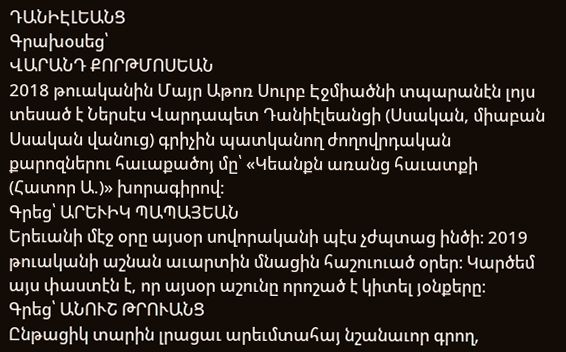ԴԱՆԻԷԼԵԱՆՑ
Գրախօսեց՝
ՎԱՐԱՆԴ ՔՈՐԹՄՈՍԵԱՆ
2018 թուականին Մայր Աթոռ Սուրբ Էջմիածնի տպարանէն լոյս տեսած է Ներսէս Վարդապետ Դանիէլեանցի (Սսական, միաբան Սսական վանուց) գրիչին պատկանող ժողովրդական քարոզներու հաւաքածոյ մը՝ «Կեանքն առանց հաւատքի (Հատոր Ա.)» խորագիրով:
Գրեց՝ ԱՐԵՒԻԿ ՊԱՊԱՅԵԱՆ
Երեւանի մէջ օրը այսօր սովորականի պէս չժպտաց ինծի։ 2019 թուականի աշնան աւարտին մնացին հաշուուած օրեր։ Կարծեմ այս փաստէն է, որ այսօր աշունը որոշած է կիտել յօնքերը։
Գրեց՝ ԱՆՈՒՇ ԹՐՈՒԱՆՑ
Ընթացիկ տարին լրացաւ արեւմտահայ նշանաւոր գրող,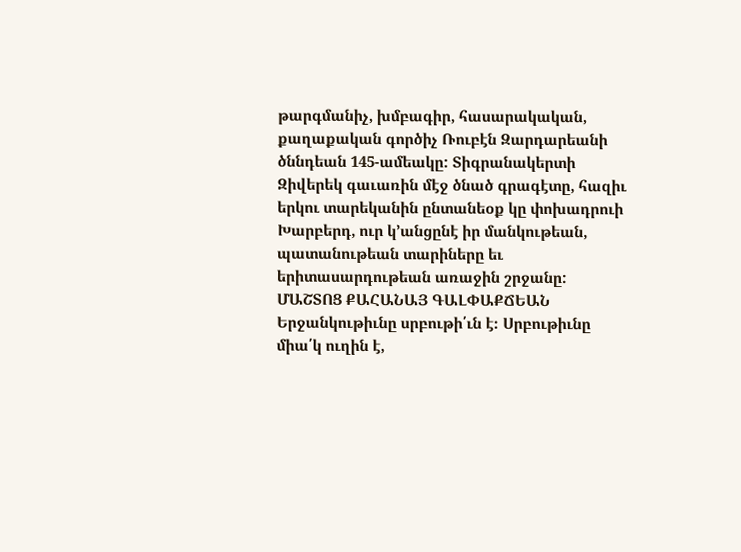թարգմանիչ, խմբագիր, հասարակական, քաղաքական գործիչ Ռուբէն Զարդարեանի ծննդեան 145-ամեակը: Տիգրանակերտի Զիվերեկ գաւառին մէջ ծնած գրագէտը, հազիւ երկու տարեկանին ընտանեօք կը փոխադրուի Խարբերդ, ուր կ՚անցընէ իր մանկութեան, պատանութեան տարիները եւ երիտասարդութեան առաջին շրջանը:
ՄԱՇՏՈՑ ՔԱՀԱՆԱՅ ԳԱԼՓԱՔՃԵԱՆ
Երջանկութիւնը սրբութի՛ւն է։ Սրբութիւնը միա՛կ ուղին է,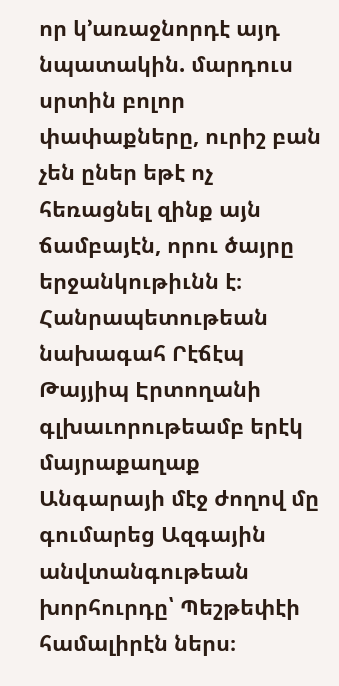որ կ՚առաջնորդէ այդ նպատակին. մարդուս սրտին բոլոր փափաքները, ուրիշ բան չեն ըներ եթէ ոչ հեռացնել զինք այն ճամբայէն, որու ծայրը երջանկութիւնն է։
Հանրապետութեան նախագահ Րէճէպ Թայյիպ Էրտողանի գլխաւորութեամբ երէկ մայրաքաղաք Անգարայի մէջ ժողով մը գումարեց Ազգային անվտանգութեան խորհուրդը՝ Պեշթեփէի համալիրէն ներս։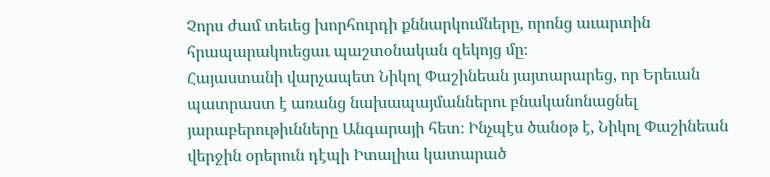Չորս ժամ տեւեց խորհուրդի քննարկումները, որոնց աւարտին հրապարակուեցաւ պաշտօնական զեկոյց մը։
Հայաստանի վարչապետ Նիկոլ Փաշինեան յայտարարեց, որ Երեւան պատրաստ է առանց նախապայմաններու բնականոնացնել յարաբերութիւնները Անգարայի հետ։ Ինչպէս ծանօթ է, Նիկոլ Փաշինեան վերջին օրերուն դէպի Իտալիա կատարած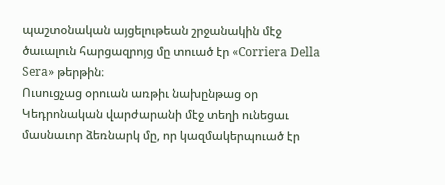պաշտօնական այցելութեան շրջանակին մէջ ծաւալուն հարցազրոյց մը տուած էր «Corriera Della Sera» թերթին։
Ուսուցչաց օրուան առթիւ նախընթաց օր Կեդրոնական վարժարանի մէջ տեղի ունեցաւ մասնաւոր ձեռնարկ մը, որ կազմակերպուած էր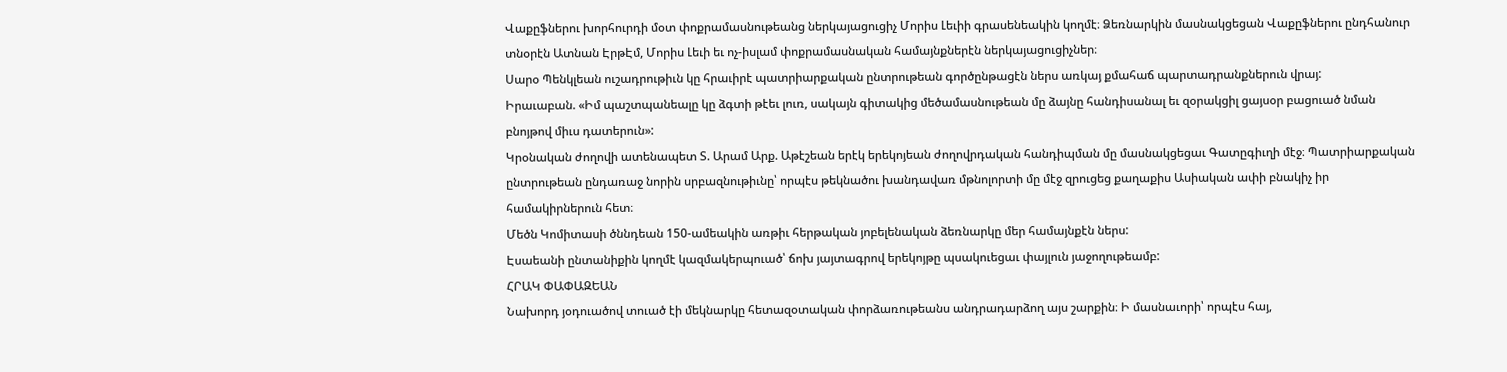Վաքըֆներու խորհուրդի մօտ փոքրամասնութեանց ներկայացուցիչ Մորիս Լեւիի գրասենեակին կողմէ։ Ձեռնարկին մասնակցեցան Վաքըֆներու ընդհանուր տնօրէն Ատնան ԷրթԷմ, Մորիս Լեւի եւ ոչ-իսլամ փոքրամասնական համայնքներէն ներկայացուցիչներ։
Սարօ Պենկլեան ուշադրութիւն կը հրաւիրէ պատրիարքական ընտրութեան գործընթացէն ներս առկայ քմահաճ պարտադրանքներուն վրայ:
Իրաւաբան. «Իմ պաշտպանեալը կը ձգտի թէեւ լուռ, սակայն գիտակից մեծամասնութեան մը ձայնը հանդիսանալ եւ զօրակցիլ ցայսօր բացուած նման բնոյթով միւս դատերուն»:
Կրօնական ժողովի ատենապետ Տ. Արամ Արք. Աթէշեան երէկ երեկոյեան ժողովրդական հանդիպման մը մասնակցեցաւ Գատըգիւղի մէջ։ Պատրիարքական ընտրութեան ընդառաջ նորին սրբազնութիւնը՝ որպէս թեկնածու խանդավառ մթնոլորտի մը մէջ զրուցեց քաղաքիս Ասիական ափի բնակիչ իր համակիրներուն հետ։
Մեծն Կոմիտասի ծննդեան 150-ամեակին առթիւ հերթական յոբելենական ձեռնարկը մեր համայնքէն ներս:
Էսաեանի ընտանիքին կողմէ կազմակերպուած՝ ճոխ յայտագրով երեկոյթը պսակուեցաւ փայլուն յաջողութեամբ:
ՀՐԱԿ ՓԱՓԱԶԵԱՆ
Նախորդ յօդուածով տուած էի մեկնարկը հետազօտական փորձառութեանս անդրադարձող այս շարքին։ Ի մասնաւորի՝ որպէս հայ,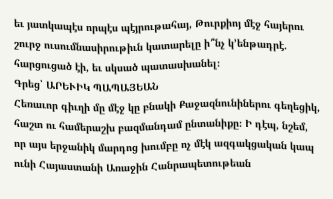եւ յատկապէս որպէս պէյրութահայ, Թուրքիոյ մէջ հայերու շուրջ ուսումնասիրութիւն կատարելը ի՞նչ կ՚ենթադրէ. հարցուցած էի, եւ սկսած պատասխանել։
Գրեց՝ ԱՐԵՒԻԿ ՊԱՊԱՅԵԱՆ
Հեռաւոր գիւղի մը մէջ կը բնակի Քաջազնունիներու գեղեցիկ, հաշտ ու համերաշխ բազմանդամ ընտանիքը։ Ի դէպ, նշեմ, որ այս երջանիկ մարդոց խումբը ոչ մէկ ազգակցական կապ ունի Հայաստանի Առաջին Հանրապետութեան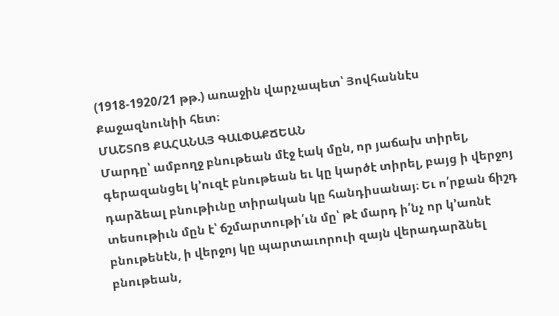(1918-1920/21 թթ.) առաջին վարչապետ՝ Յովհաննէս Քաջազնունիի հետ։
ՄԱՇՏՈՑ ՔԱՀԱՆԱՅ ԳԱԼՓԱՔՃԵԱՆ
Մարդը՝ ամբողջ բնութեան մէջ էակ մըն, որ յաճախ տիրել, գերազանցել կ՚ուզէ բնութեան եւ կը կարծէ տիրել, բայց ի վերջոյ դարձեալ բնութիւնը տիրական կը հանդիսանայ։ Եւ ո՛րքան ճիշդ տեսութիւն մըն է՝ ճշմարտութի՛ւն մը՝ թէ մարդ ի՛նչ որ կ՚առնէ բնութենէն, ի վերջոյ կը պարտաւորուի զայն վերադարձնել բնութեան,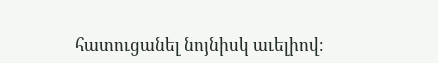հատուցանել նոյնիսկ աւելիով։